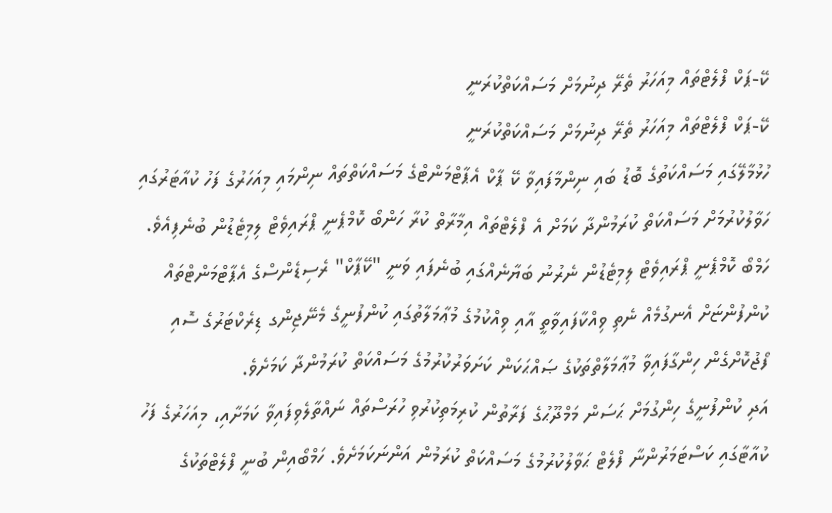ކޭ-ޕަކް ފްލެޓްތައް މިއަހަރު ތެރޭ ދިނުމަށް މަސައްކަތްކުރަނީ
ކޭ-ޕަކް ފްލެޓްތައް މިއަހަރު ތެރޭ ދިނުމަށް މަސައްކަތްކުރަނީ
ހުޅުމާލޭގައި މަސައްކަތުގެ ބޮޑު ބައި ނިންމާފައިވާ ކޭ ޕާކް އެޕާޓްމަންޓްގެ މަސައްކަތްތައް ނިންމައި މިއަހަރުގެ ފަހު ކުއާޓަރުގައި ހަވާލުކުރުމަށް މަސައްކަތް ކުރަމުންދާ ކަމަށް އެ ފްލެޓްތައް އިމާރާތް ކުރާ ހަންބޯ ކޮމްޕެނީ ޕްރައިވެޓް ލިމިޓެޑުން ބުނެފިއެވެ.
ހަމްބޯ ކޮމްޕެނީ ޕްރައިވެޓް ލިމިޓެޑުން ނެރުނު ބަޔާނެއްގައި ބުނެފައި ވަނީ "ކޭޕާކް" ރެސިޑެންސްގެ އެޕާޓްމަންޓްތައް ކުންފުންޏަށް އެނގުމެއް ނެތި ވިއްކާފައިވާތީ އާއި ވިއްކުމުގެ މުޢާމަލާތުގައި ކުންފުނީގެ މެނޭޖިންގ ޑިރެކްޓަރުގެ ސޮއި ފޯޖުކޮށްގެން ހިންގާފައިވާ މުޢާމަލާތްތަކުގެ ޞައްޙަކަން ކަށަވަރުކުރުމުގެ މަސައްކަތް ކުރަމުންދާ ކަމަށެވެ.
އަދި ކުންފުނީގެ ހިންގުމަށް ޙަސަން މަމްދޫޙުގެ ފަރާތުން ކުރިމަތިކުރުވި ހުރަސްތައް ނައްތާލެވިފައިވާ ކަމަށާއި، މިއަހަރުގެ ފަހު ކުއާޓާގައި ކަސްޓަމަރުންނާ ފްލެޓް ޙަވާލުކުރުމުގެ މަސައްކަތް ކުރަމުން އަންނަކަމަށެވެ. ހަމްބޯއިން ބުނީ ފްލެޓްތަކުގެ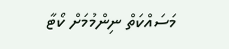މަސައްކަތް ނިންމުމަށް ކޯޓާ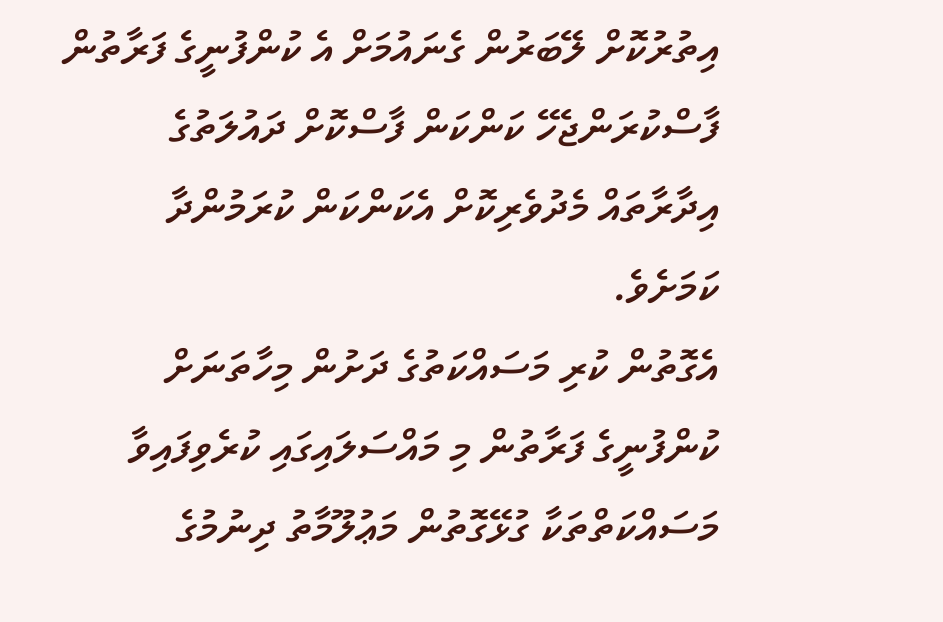އިތުރުކޮށް ލޭބަރުން ގެނައުމަށް އެ ކުންފުނީގެ ފަރާތުން ފާސްކުރަންޖެހޭ ކަންކަން ފާސްކޮށް ދައުލަތުގެ އިދާރާތައް މެދުވެރިކޮށް އެކަންކަން ކުރަމުންދާ ކަމަށެވެ.
އެގޮތުން ކުރި މަސައްކަތުގެ ދަށުން މިހާތަނަށް ކުންފުނީގެ ފަރާތުން މި މައްސަލައިގައި ކުރެވިފައިވާ މަސައްކަތްތަކާ ގުޅޭގޮތުން މަޢުލޫމާތު ދިނުމުގެ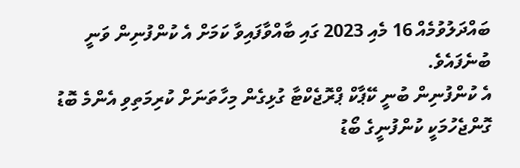ބައްދަލުވުމެއް 16 މެއި 2023 ގައި ބާއްވާފައިވާ ކަމަށް އެ ކުންފުނިން ވަނީ ބުނެފައެވެ.
އެ ކުންފުނިން ބުނީ ކޭޕާކް ޕްރޮޖެކްޓާ ގުޅިގެން މިހާތަނަށް ކުރިމަތިވި އެންމެ ބޮޑު ގޮންޖެހުމަކީ ކުންފުނީގެ ބޯޑު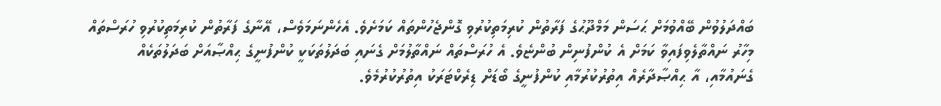ބައްދަލުވުން ބޭއްވުމަށް ޙަސަން މަމްދޫޙުގެ ފަރާތުން ކުރިމަތިކުރުވި ގޮންޖެހުންތައް ކަމަށެވެ. އެހެންނަމަވެސް، އޭނާގެ ފަރާތުން ކުރިމަތިކުރުވި ހުރަސްތައް މިހާރު ނައްތާލެވިފައިވާ ކަމަށް އެ ކުންފުނިން ބުންޏެވެ. އެ ހުރަސްތައް ނައްތާލުމަށް ގެނައި ބަދަލުތަކަކީ ކުންފުނީގެ ޙިއްޞާއަށް ބަދަލުތަކެއް ގެނައުމާއި، އާ ޙިއްޞާދާރެއް އިތުރުކުރުމާއި ކުންފުނީގެ ބޯޑަށް ޑިރެކްޓަރަކު އިތުރުކުރުމެވެ.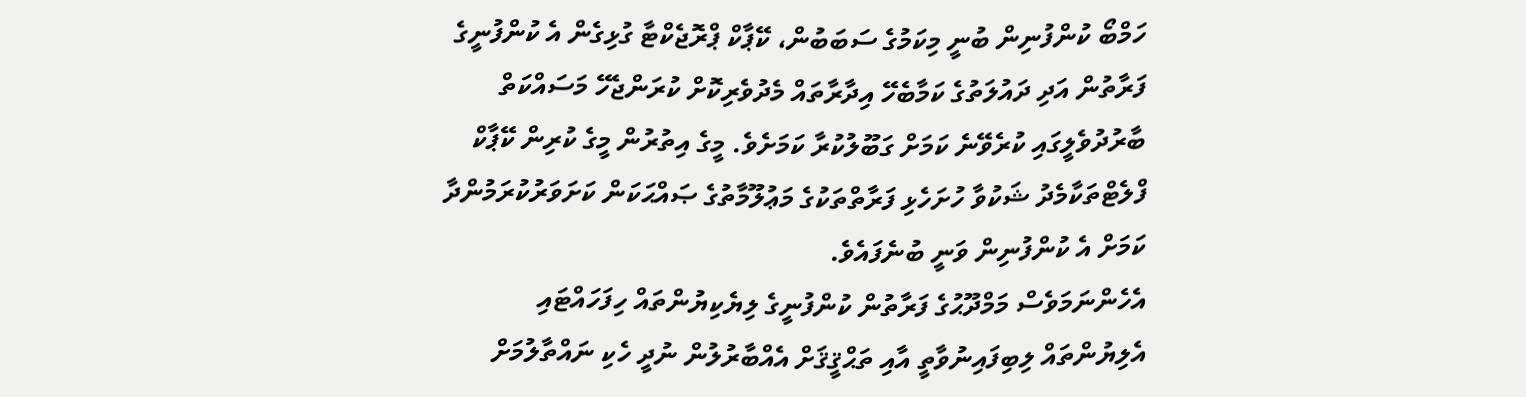ހަމްބޯ ކުންފުނިން ބުނީ މިކަމުގެ ސަބަބުން، ކޭޕާކް ޕްރޮޖެކްޓާ ގުޅިގެން އެ ކުންފުނީގެ ފަރާތުން އަދި ދައުލަތުގެ ކަމާބެހޭ އިދާރާތައް މެދުވެރިކޮށް ކުރަންޖެހޭ މަސައްކަތް ބާރުދުވެލީގައި ކުރެވޭނެ ކަމަށް ގަބޫލުކުރާ ކަމަށެވެ. މީގެ އިތުރުން މީގެ ކުރިން ކޭޕާކް ފްލެޓްތަކާމެދު ޝަކުވާ ހުށަހެޅި ފަރާތްތަކުގެ މަޢުލޫމާތުގެ ޞައްޙަކަން ކަށަވަރުކުރަމުންދާ ކަމަށް އެ ކުންފުނިން ވަނީ ބުނެފައެވެ.
އެހެންނަމަވެސް މަމްދޫޙުގެ ފަރާތުން ކުންފުނީގެ ލިޔެކިޔުންތައް ހިފަހައްޓައި އެލިޔުންތައް ލިބިފައިނުވާތީ އާއި ތަޙްޤީޤަށް އެއްބާރުލުން ނުދީ ހެކި ނައްތާލުމަށް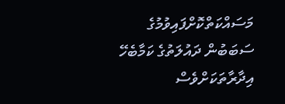މަސައްކަތްކޮށްފައިވުމުގެ ސަބަބުން ދައުލަތުގެ ކަމާބެހޭ އިދާރާތަކަށްވެސް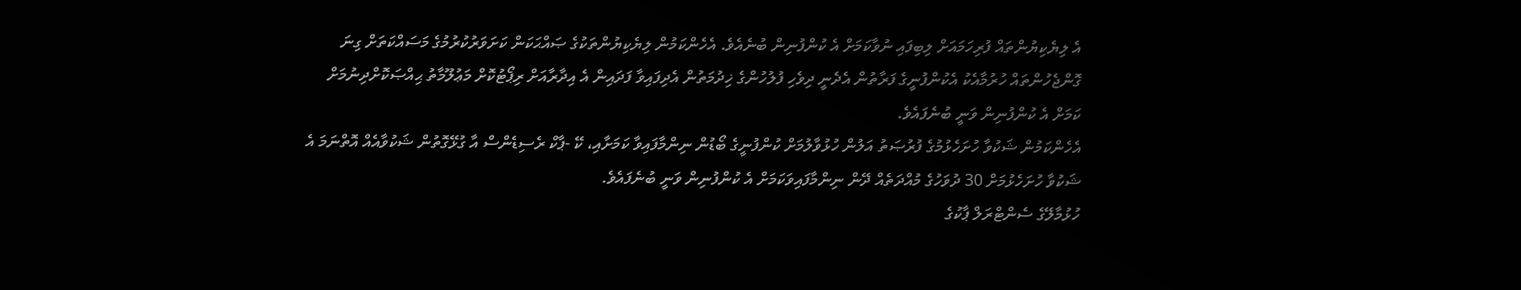އެ ލިޔެކިޔުންތައް ފުރިހަމައަށް ލިބިފައި ނުވާކަމަށް އެ ކުންފުނިން ބުނެއެވެ. އެހެންކަމުން ލިޔެކިޔުންތަކުގެ ޞައްޙަކަން ކަށަވަރުކުރުމުގެ މަސައްކަތަށް ގިނަ ގޮންޖެހުންތައް ހުރުމާއެކު އެކުންފުނީގެ ފަރާތުން އެދެނީ ދިވެހި ފުލުހުންގެ ޚިދުމަތުން އެދިފައިވާ ފަދައިން އެ އިދާރާއަށް ރިޕޯޓުކޮށް މަޢުލޫމާތު ޙިއްޞަކޮށްދިނުމަށް ކަމަށް އެ ކުންފުނިން ވަނީ ބުނެފައެވެ.
އެހެންކަމުން ޝަކުވާ ހުށަހެޅުމުގެ ފުރުޞަތު އަލުން ހުޅުވާލުމަށް ކުންފުނީގެ ބޯޑުން ނިންމާފައިވާ ކަމަށާއި، ކޭ -ޕާކް ރެސިޑެންސް އާ ގުޅޭގޮތުން ޝަކުވާއެއް އޮތްނަމަ އެ ޝަކުވާ ހުށަހެޅުމަށް 30 ދުވަހުގެ މުއްދަތެއް ދޭން ނިންމާފައިވަކަމަށް އެ ކުންފުނިން ވަނީ ބުނެފައެވެ.
ހުޅުމާލޭގެ ސެންޓްރަލް ޕާކުގެ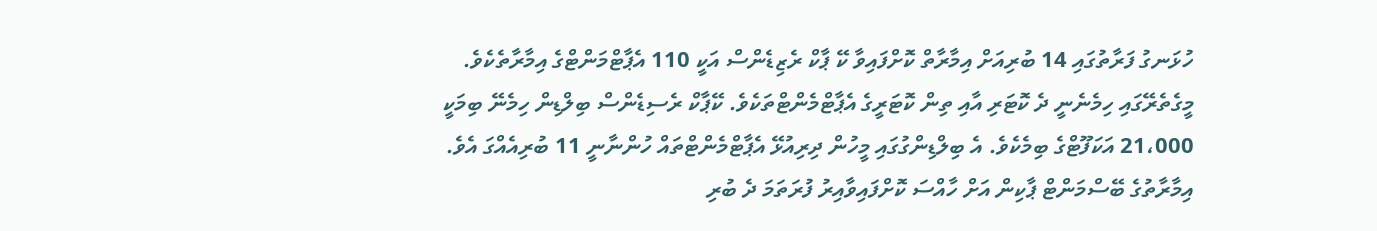ހުޅަނގު ފަރާތުގައި 14 ބުރިއަށް އިމާރާތް ކޮށްފައިވާ ކޭ ޕާކް ރެޒިޑެންސް އަކީ 110 އެޕާޓްމަންޓްގެ އިމާރާތެކެވެ. މީގެތެރޭގައި ހިމެނެނީ ދެ ކޮޓަރި އާއި ތިން ކޮޓަރީގެ އެޕާޓްމެންޓްތަކެވެ. ކޭޕާކް ރެސިޑެންސް ބިލްޑިން ހިމެނޭ ބިމަކީ 21،000 އަކަފޫޓްގެ ބިމެކެވެ. އެ ބިލްޑިންގުގައި މީހުން ދިރިއުޅޭ އެޕާޓްމެންޓްތައް ހުންނާނީ 11 ބުރިއެއްގަ އެވެ. އިމާރާތުގެ ބޭސްމަންޓް ޕާކިން އަށް ހާއްސަ ކޮށްފައިވާއިރު ފުރަތަމަ ދެ ބުރި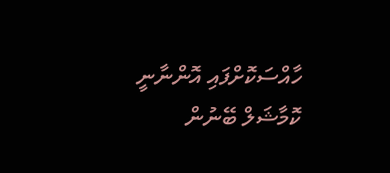ހާއްސަކޮށްފައި އޮންނާނީ ކޮމާޝަލް ބޭނުން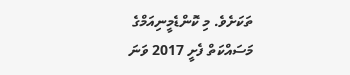ތަކަށެވެ. މި ކޮންޑެމީނިއަމްގެ މަސައްކަތް ފެށީ 2017 ވަނަ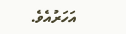އަހަރުއެވެ.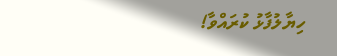ހިޔާލުފާޅު ކުރައްވާ!